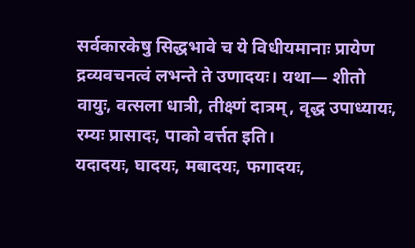सर्वकारकेषु सिद्धभावे च ये विधीयमानाः प्रायेण द्रव्यवचनत्वं लभन्ते ते उणादयः। यथा— शीतो वायुः, वत्सला धात्री, तीक्ष्णं दात्रम्, वृद्ध उपाध्यायः, रम्यः प्रासादः, पाको वर्त्तत इति।
यदादयः, घादयः, मबादयः, फगादयः,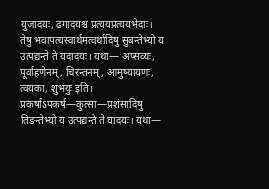युजादयः, ढगादयश्च प्रत्ययप्रत्ययभेदाः।
तेषु भवापत्यस्वार्थमत्वर्थादिषु सुबन्तेभ्यो य उत्पद्यन्ते ते यदादयः। यथा— अप्सव्यः, पूर्वाहणेनम्, चिरन्तनम्, आमुष्यायणः, त्वयका, शुभंयुः इति।
प्रकर्षाऽपकर्ष—कुत्सा—प्रशंसादिषु तिङन्तेभ्यो य उत्पद्यन्ते ते घादयः। यथा—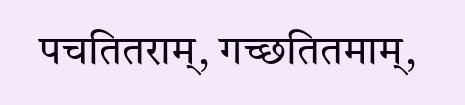पचतितराम्, गच्छतितमाम्,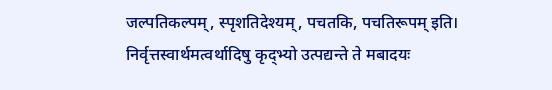जल्पतिकल्पम्, स्पृशतिदेश्यम्, पचतकि, पचतिरूपम् इति।
निर्वृत्तस्वार्थमत्वर्थादिषु कृद्भ्यो उत्पद्यन्ते ते मबादयः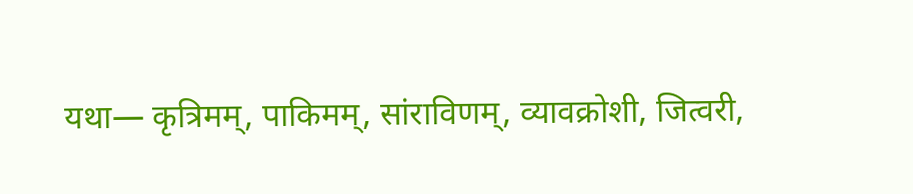यथा— कृत्रिमम्, पाकिमम्, सांराविणम्, व्यावक्रोशी, जित्वरी,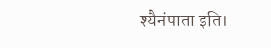श्यैनंपाता इति।